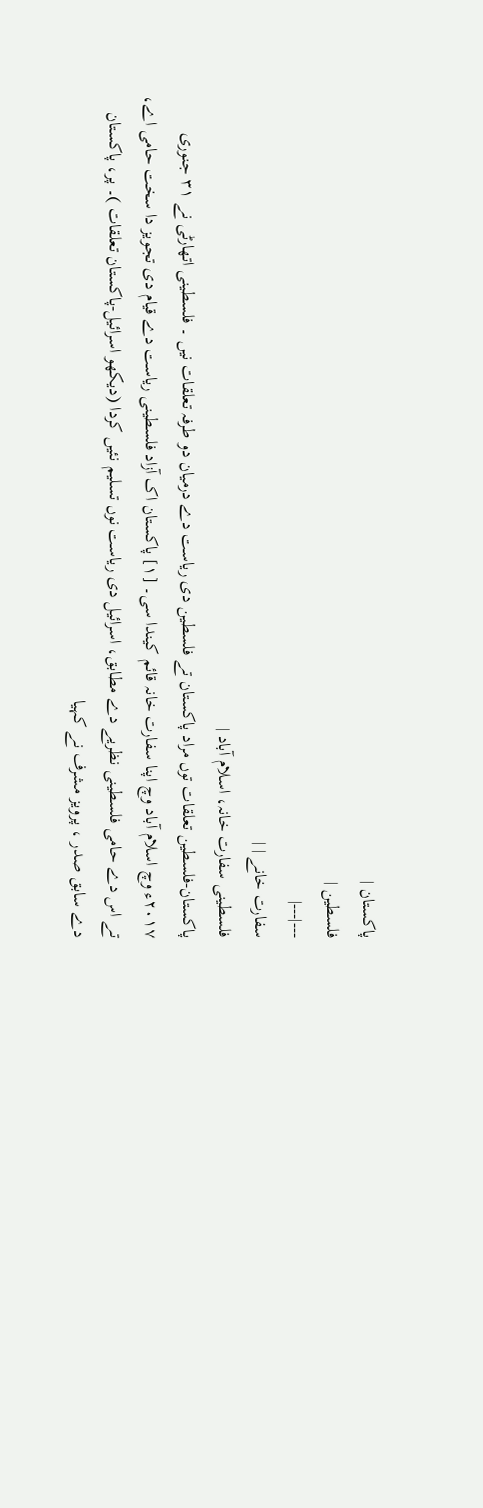پاکستان |
فلسطین |
---|---|
سفارت خانے | |
فلسطینی سفارت خانہ، اسلام آباد |
پاکستان-فلسطین تعلقات توں مراد پاکستان تے فلسطین دی ریاست دے درمیان دو طرفہ تعلقات نيں ۔ فلسطینی اتھارٹی نے ۳۱ جنوری ۲۰۱۷ء وچ اسلام آباد وچ اپنا سفارت خانہ قائم کیندا سی۔ [۱] پاکستان اک آزاد فلسطینی ریاست دے قیام دی تجویز دا سخت حامی اے، تے اس دے حامی فلسطینی نظریے دے مطابق، اسرائیل دی ریاست نوں تسلیم نئيں کردا (دیکھو اسرائیل-پاکستان تعلقات )۔ پر، پاکستان دے سابق صدر ، پرویز مشرف نے کہیا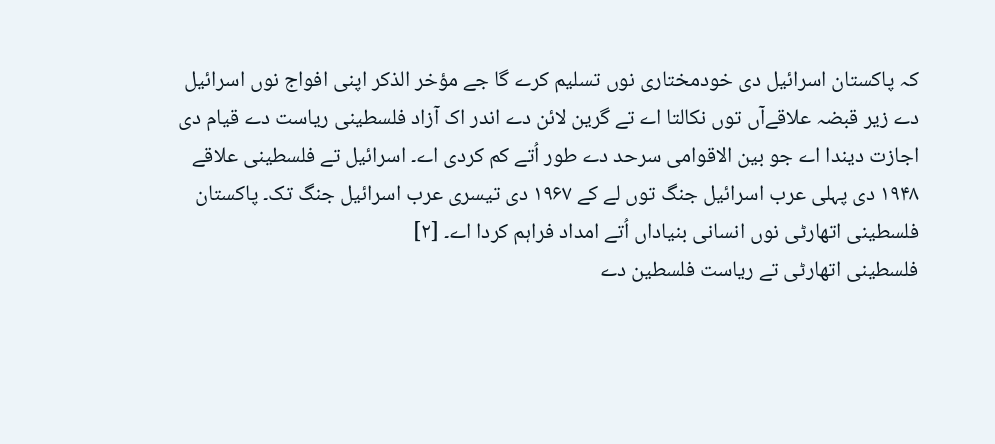کہ پاکستان اسرائیل دی خودمختاری نوں تسلیم کرے گا جے مؤخر الذکر اپنی افواج نوں اسرائیل دے زیر قبضہ علاقےآں توں نکالتا اے تے گرین لائن دے اندر اک آزاد فلسطینی ریاست دے قیام دی اجازت دیندا اے جو بین الاقوامی سرحد دے طور اُتے کم کردی اے۔ اسرائیل تے فلسطینی علاقے ۱۹۴۸ دی پہلی عرب اسرائیل جنگ توں لے کے ۱۹۶۷ دی تیسری عرب اسرائیل جنگ تک۔ پاکستان فلسطینی اتھارٹی نوں انسانی بنیاداں اُتے امداد فراہم کردا اے۔ [۲]
فلسطینی اتھارٹی تے ریاست فلسطین دے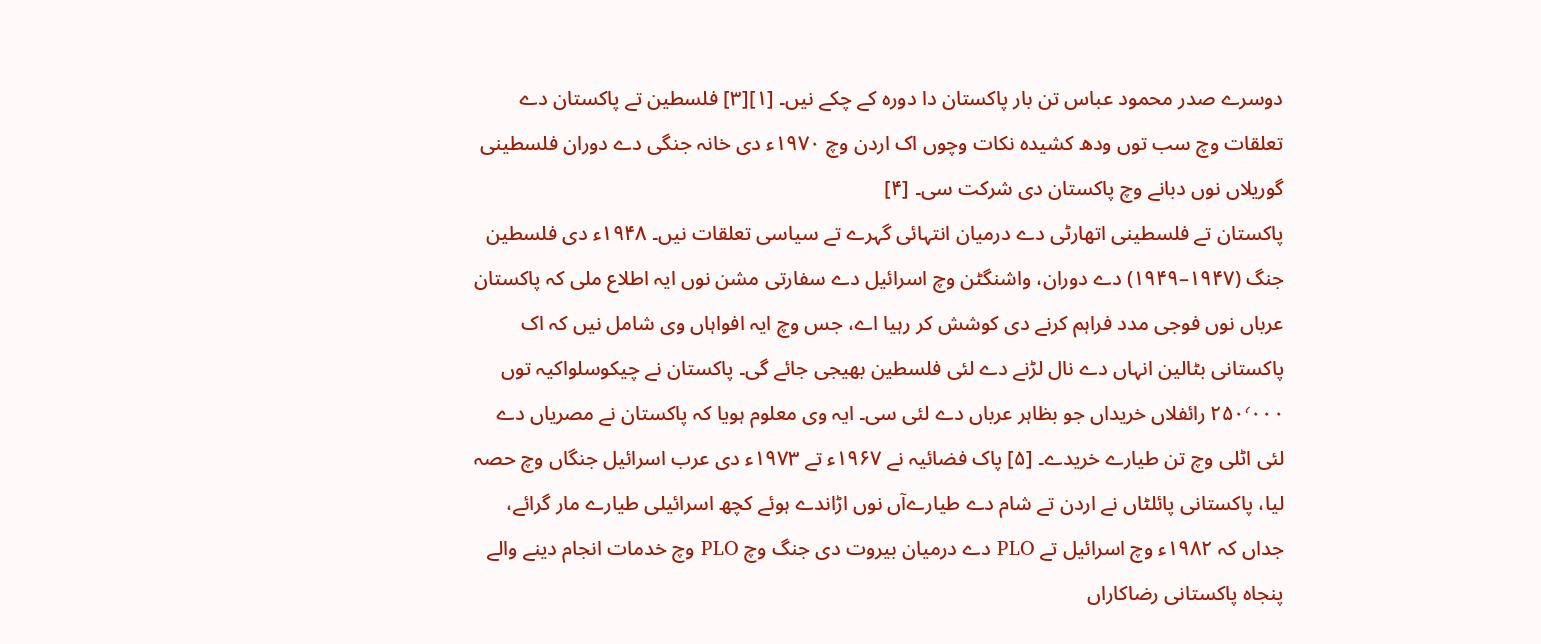دوسرے صدر محمود عباس تن بار پاکستان دا دورہ کے چکے نيں۔ [۱][۳] فلسطین تے پاکستان دے تعلقات وچ سب توں ودھ کشیدہ نکات وچوں اک اردن وچ ۱۹۷۰ء دی خانہ جنگی دے دوران فلسطینی گوریلاں نوں دبانے وچ پاکستان دی شرکت سی۔ [۴]
پاکستان تے فلسطینی اتھارٹی دے درمیان انتہائی گہرے تے سیاسی تعلقات نيں۔ ۱۹۴۸ء دی فلسطین جنگ (۱۹۴۷–۱۹۴۹) دے دوران، واشنگٹن وچ اسرائیل دے سفارتی مشن نوں ایہ اطلاع ملی کہ پاکستان عرباں نوں فوجی مدد فراہم کرنے دی کوشش کر رہیا اے، جس وچ ایہ افواہاں وی شامل نيں کہ اک پاکستانی بٹالین انہاں دے نال لڑنے دے لئی فلسطین بھیجی جائے گی۔ پاکستان نے چیکوسلواکیہ توں ۲۵۰٬۰۰۰ رائفلاں خریداں جو بظاہر عرباں دے لئی سی۔ ایہ وی معلوم ہويا کہ پاکستان نے مصریاں دے لئی اٹلی وچ تن طیارے خریدے۔ [۵] پاک فضائیہ نے ۱۹۶۷ء تے ۱۹۷۳ء دی عرب اسرائیل جنگاں وچ حصہ لیا، پاکستانی پائلٹاں نے اردن تے شام دے طیارےآں نوں اڑاندے ہوئے کچھ اسرائیلی طیارے مار گرائے، جداں کہ ۱۹۸۲ء وچ اسرائیل تے PLO دے درمیان بیروت دی جنگ وچ PLO وچ خدمات انجام دینے والے پنجاہ پاکستانی رضاکاراں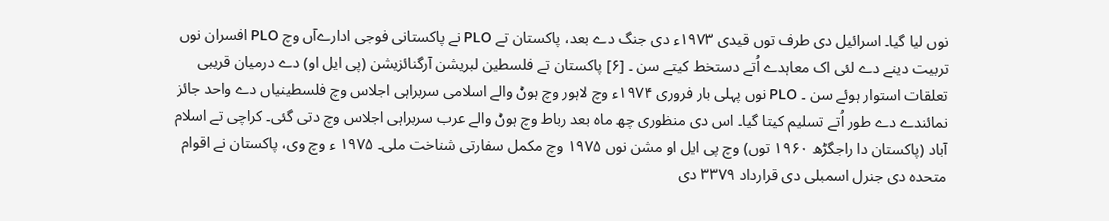نوں لیا گیا۔ اسرائیل دی طرف توں قیدی ۱۹۷۳ء دی جنگ دے بعد، پاکستان تے PLO نے پاکستانی فوجی ادارےآں وچ PLO افسران نوں تربیت دینے دے لئی اک معاہدے اُتے دستخط کيتے سن ۔ [۶] پاکستان تے فلسطین لبریشن آرگنائزیشن (پی ایل او) دے درمیان قریبی تعلقات استوار ہوئے سن ۔ PLO نوں پہلی بار فروری ۱۹۷۴ء وچ لاہور وچ ہوݨ والے اسلامی سربراہی اجلاس وچ فلسطینیاں دے واحد جائز نمائندے دے طور اُتے تسلیم کيتا گیا۔ اس دی منظوری چھ ماہ بعد رباط وچ ہوݨ والے عرب سربراہی اجلاس وچ دتی گئی۔ کراچی تے اسلام آباد (پاکستان دا راجگڑھ ۱۹۶۰ توں) وچ پی ایل او مشن نوں ۱۹۷۵ وچ مکمل سفارتی شناخت ملی۔ ۱۹۷۵ ء وچ وی، پاکستان نے اقوام متحدہ دی جنرل اسمبلی دی قرارداد ۳۳۷۹ دی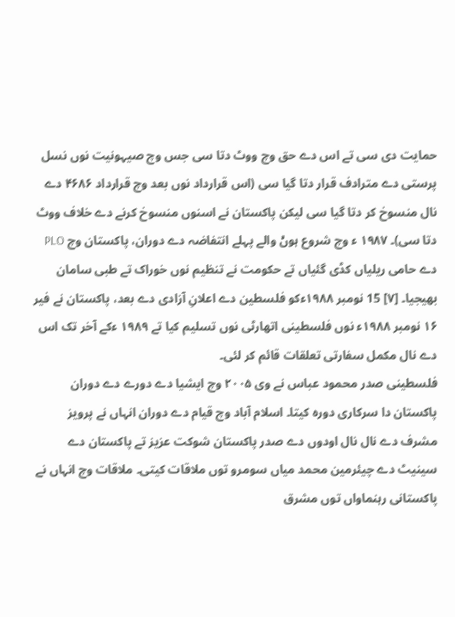حمایت دی سی تے اس دے حق وچ ووٹ دتا سی جس وچ صیہونیت نوں نسل پرستی دے مترادف قرار دتا گیا سی (اس قرارداد نوں بعد وچ قرارداد ۴۶۸۶ دے نال منسوخ کر دتا گیا سی لیکن پاکستان نے اسنوں منسوخ کرنے دے خلاف ووٹ دتا سی)۔ ۱۹۸۷ ء وچ شروع ہوݨ والے پہلے انتفاضہ دے دوران، پاکستان وچ PLO دے حامی ریلیاں کڈی گئياں تے حکومت نے تنظیم نوں خوراک تے طبی سامان بھیجیا۔ [۷] 15 نومبر ۱۹۸۸ءکو فلسطین دے اعلانِ آزادی دے بعد، پاکستان نے فیر ۱۶ نومبر ۱۹۸۸ء نوں فلسطینی اتھارٹی نوں تسلیم کیا تے ۱۹۸۹ ءکے آخر تک اس دے نال مکمل سفارتی تعلقات قائم کر لئی۔
فلسطینی صدر محمود عباس نے وی ۲۰۰۵ وچ ایشیا دے دورے دے دوران پاکستان دا سرکاری دورہ کيتا۔ اسلام آباد وچ قیام دے دوران انہاں نے پرویز مشرف دے نال نال اودوں دے صدر پاکستان شوکت عزیز تے پاکستان دے سینیٹ دے چیئرمین محمد میاں سومرو توں ملاقات کيتی۔ ملاقات وچ انہاں نے پاکستانی رہنماواں توں مشرق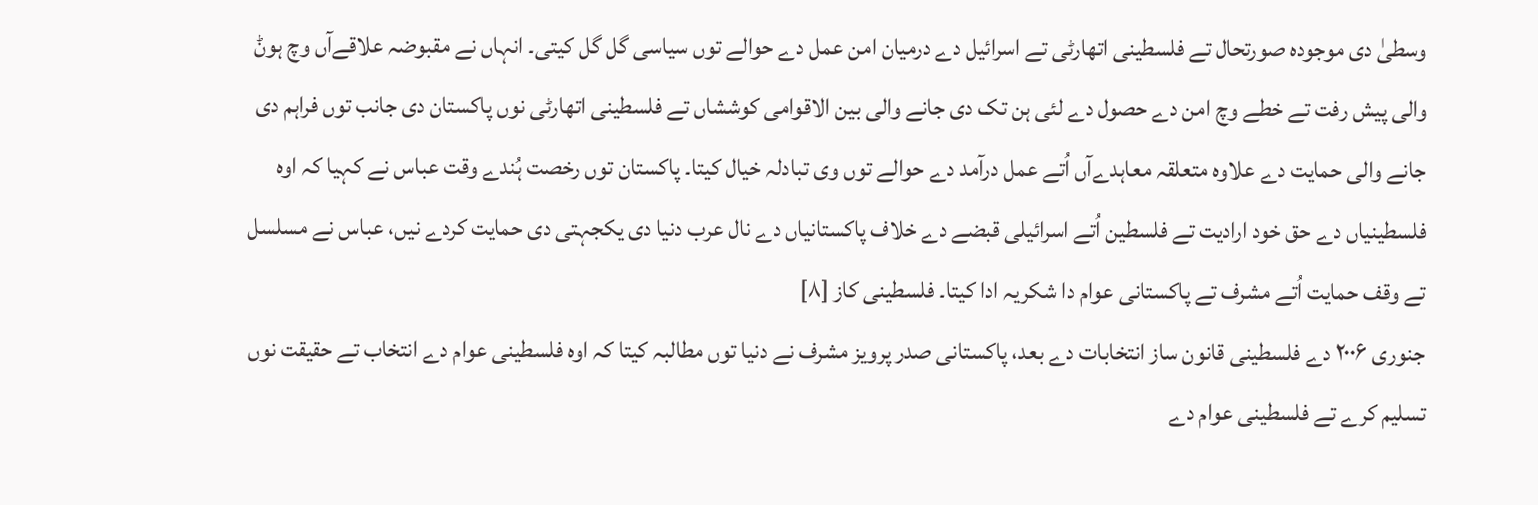وسطیٰ دی موجودہ صورتحال تے فلسطینی اتھارٹی تے اسرائیل دے درمیان امن عمل دے حوالے توں سیاسی گل گل کيتی۔ انہاں نے مقبوضہ علاقےآں وچ ہوݨ والی پیش رفت تے خطے وچ امن دے حصول دے لئی ہن تک دی جانے والی بین الاقوامی کوششاں تے فلسطینی اتھارٹی نوں پاکستان دی جانب توں فراہم دی جانے والی حمایت دے علاوہ متعلقہ معاہدےآں اُتے عمل درآمد دے حوالے توں وی تبادلہ خیال کيتا۔ پاکستان توں رخصت ہُندے وقت عباس نے کہیا کہ اوہ فلسطینیاں دے حق خود ارادیت تے فلسطین اُتے اسرائیلی قبضے دے خلاف پاکستانیاں دے نال عرب دنیا دی یکجہتی دی حمایت کردے نيں، عباس نے مسلسل تے وقف حمایت اُتے مشرف تے پاکستانی عوام دا شکریہ ادا کيتا۔ فلسطینی کاز [۸]
جنوری ۲۰۰۶ دے فلسطینی قانون ساز انتخابات دے بعد، پاکستانی صدر پرویز مشرف نے دنیا توں مطالبہ کيتا کہ اوہ فلسطینی عوام دے انتخاب تے حقیقت نوں تسلیم کرے تے فلسطینی عوام دے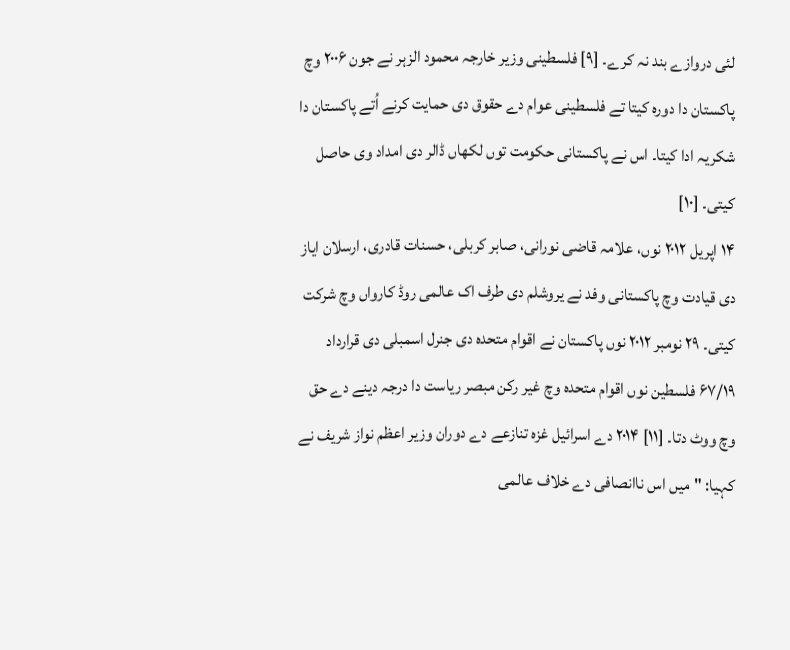لئی دروازے بند نہ کرے۔ [۹] فلسطینی وزیر خارجہ محمود الزہر نے جون ۲۰۰۶ وچ پاکستان دا دورہ کيتا تے فلسطینی عوام دے حقوق دی حمایت کرنے اُتے پاکستان دا شکریہ ادا کيتا۔ اس نے پاکستانی حکومت توں لکھاں ڈالر دی امداد وی حاصل کيتی۔ [۱۰]
۱۴ اپریل ۲۰۱۲ نوں، علامہ قاضی نورانی، صابر کربلی، حسنات قادری، ارسلان ایاز دی قیادت وچ پاکستانی وفد نے یروشلم دی طرف اک عالمی روڈ کارواں وچ شرکت کيتی۔ ۲۹ نومبر ۲۰۱۲ نوں پاکستان نے اقوام متحدہ دی جنرل اسمبلی دی قرارداد ۶۷/۱۹ فلسطین نوں اقوام متحدہ وچ غیر رکن مبصر ریاست دا درجہ دینے دے حق وچ ووٹ دتا۔ [۱۱] ۲۰۱۴ دے اسرائیل غزہ تنازعے دے دوران وزیر اعظم نواز شریف نے کہیا: "ميں اس ناانصافی دے خلاف عالمی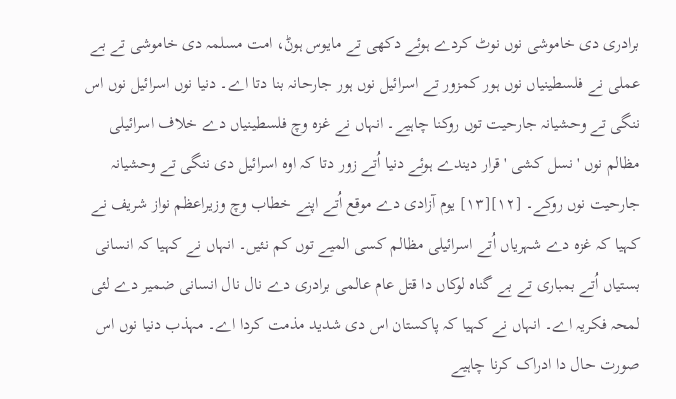برادری دی خاموشی نوں نوٹ کردے ہوئے دکھی تے مایوس ہوݨ، امت مسلمہ دی خاموشی تے بے عملی نے فلسطینیاں نوں ہور کمزور تے اسرائیل نوں ہور جارحانہ بنا دتا اے۔ دنیا نوں اسرائیل نوں اس ننگی تے وحشیانہ جارحیت توں روکنا چاہیے۔ انہاں نے غزہ وچ فلسطینیاں دے خلاف اسرائیلی مظالم نوں ' نسل کشی ' قرار دیندے ہوئے دنیا اُتے زور دتا کہ اوہ اسرائیل دی ننگی تے وحشیانہ جارحیت نوں روکے۔ [۱۲][۱۳] یوم آزادی دے موقع اُتے اپنے خطاب وچ وزیراعظم نواز شریف نے کہیا کہ غزہ دے شہریاں اُتے اسرائیلی مظالم کسی المیے توں کم نئيں۔ انہاں نے کہیا کہ انسانی بستیاں اُتے بمباری تے بے گناہ لوکاں دا قتل عام عالمی برادری دے نال نال انسانی ضمیر دے لئی لمحہ فکریہ اے۔ انہاں نے کہیا کہ پاکستان اس دی شدید مذمت کردا اے۔ مہذب دنیا نوں اس صورت حال دا ادراک کرنا چاہیے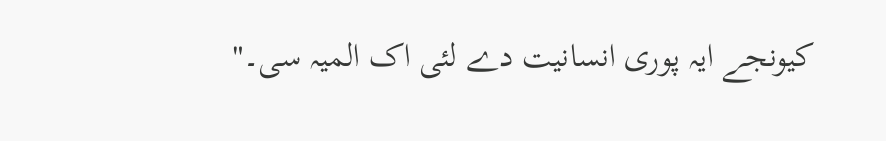کیونجے ایہ پوری انسانیت دے لئی اک المیہ سی۔"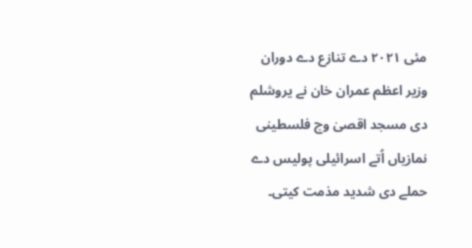مئی ۲۰۲۱ دے تنازع دے دوران وزیر اعظم عمران خان نے یروشلم دی مسجد اقصیٰ وچ فلسطینی نمازیاں اُتے اسرائیلی پولیس دے حملے دی شدید مذمت کيتی۔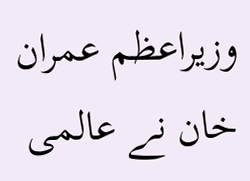وزیراعظم عمران خان نے عالمی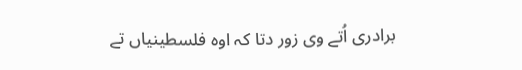برادری اُتے وی زور دتا کہ اوہ فلسطینیاں تے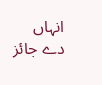انہاں دے جائز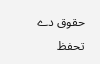حقوق دے تحفظ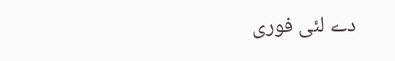دے لئی فوری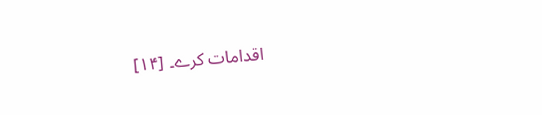اقدامات کرے۔ [۱۴]